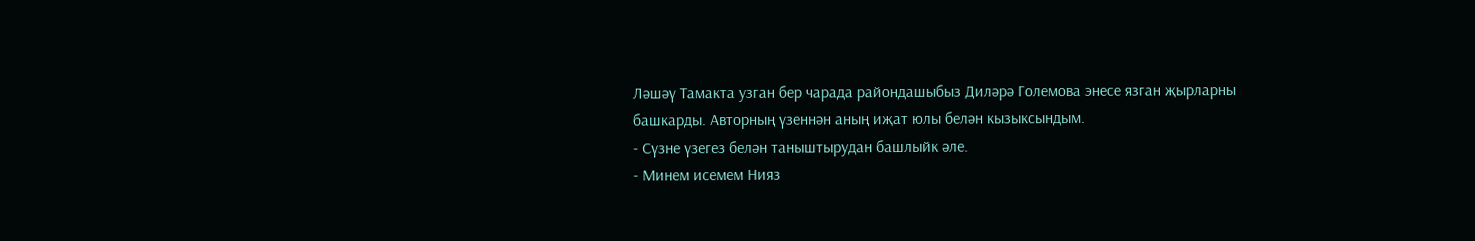Ләшәү Тамакта узган бер чарада райондашыбыз Диләрә Големова энесе язган җырларны башкарды. Авторның үзеннән аның иҗат юлы белән кызыксындым.
- Сүзне үзегез белән таныштырудан башлыйк әле.
- Минем исемем Нияз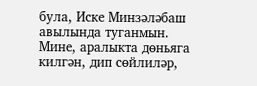була, Иске Минзәләбаш авылында туганмын. Мине, аралыкта дөньяга килгән, дип сөйлиләр,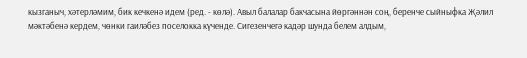кызганыч, хәтерләмим, бик кечкенә идем (ред. - көлә). Авыл балалар бакчасына йөргәннән соң, беренче сыйныфка Җәлил мәктәбенә кердем, чөнки гаиләбез поселокка күченде. Сигезенчегә кадәр шунда белем алдым,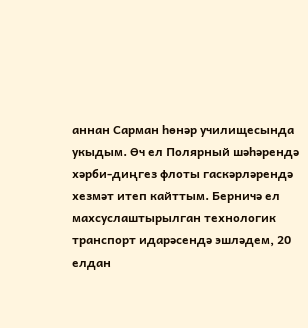аннан Сарман һөнәр училищесында укыдым. Өч ел Полярный шәһәрендә хәрби-диңгез флоты гаскәрләрендә хезмәт итеп кайттым. Берничә ел махсуслаштырылган технологик транспорт идарәсендә эшләдем, 20 елдан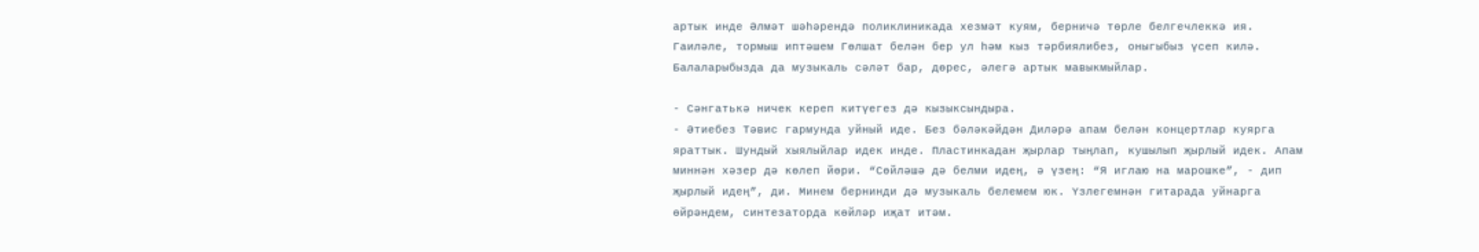артык инде Әлмәт шәһәрендә поликлиникада хезмәт куям, берничә төрле белгечлеккә ия. Гаиләле, тормыш иптәшем Гөлшат белән бер ул һәм кыз тәрбиялибез, оныгыбыз үсеп килә. Балаларыбызда да музыкаль сәләт бар, дөрес, әлегә артык мавыкмыйлар.

- Сәнгатькә ничек кереп китүегез дә кызыксындыра.
- Әтиебез Тәвис гармунда уйный иде. Без бәләкәйдән Диләрә апам белән концертлар куярга яраттык. Шундый хыялыйлар идек инде. Пластинкадан җырлар тыңлап, кушылып җырлый идек. Апам миннән хәзер дә көлеп йөри. “Сөйләшә дә белми идең, ә үзең: “Я иглаю на марошке”, - дип җырлый идең”, ди. Минем бернинди дә музыкаль белемем юк. Үзлегемнән гитарада уйнарга өйрәндем, синтезаторда көйләр иҗат итәм.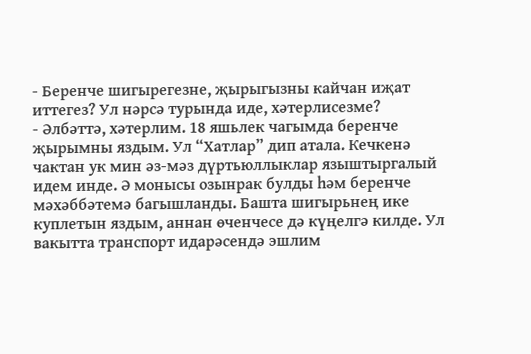- Беренче шигырегезне, җырыгызны кайчан иҗат иттегез? Ул нәрсә турында иде, хәтерлисезме?
- Әлбәттә, хәтерлим. 18 яшьлек чагымда беренче җырымны яздым. Ул “Хатлар” дип атала. Кечкенә чактан ук мин әз-мәз дүртьюллыклар языштыргалый идем инде. Ә монысы озынрак булды һәм беренче мәхәббәтемә багышланды. Башта шигырьнең ике куплетын яздым, аннан өченчесе дә күңелгә килде. Ул вакытта транспорт идарәсендә эшлим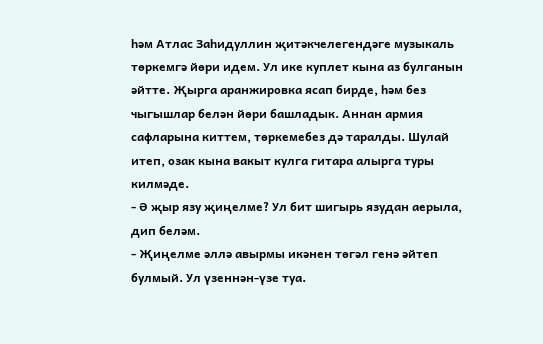һәм Атлас Заһидуллин җитәкчелегендәге музыкаль төркемгә йөри идем. Ул ике куплет кына аз булганын әйтте. Җырга аранжировка ясап бирде, һәм без чыгышлар белән йөри башладык. Аннан армия сафларына киттем, төркемебез дә таралды. Шулай итеп, озак кына вакыт кулга гитара алырга туры килмәде.
- Ә җыр язу җиңелме? Ул бит шигырь язудан аерыла, дип беләм.
- Җиңелме әллә авырмы икәнен төгәл генә әйтеп булмый. Ул үзеннән-үзе туа.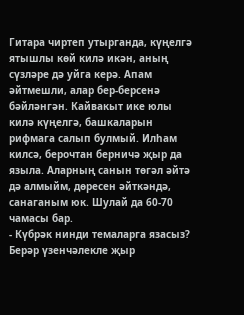Гитара чиртеп утырганда, күңелгә ятышлы көй килә икән, аның сүзләре дә уйга керә. Апам әйтмешли, алар бер-берсенә бәйләнгән. Кайвакыт ике юлы килә күңелгә, башкаларын рифмага салып булмый. Илһам килсә, берочтан берничә җыр да языла. Аларның санын төгәл әйтә дә алмыйм, дөресен әйткәндә, санаганым юк. Шулай да 60-70 чамасы бар.
- Күбрәк нинди темаларга язасыз? Берәр үзенчәлекле җыр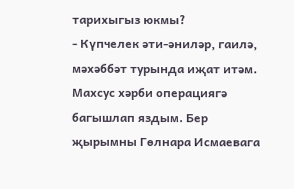тарихыгыз юкмы?
- Күпчелек әти-әниләр, гаилә, мәхәббәт турында иҗат итәм. Махсус хәрби операциягә багышлап яздым. Бер җырымны Гөлнара Исмаевага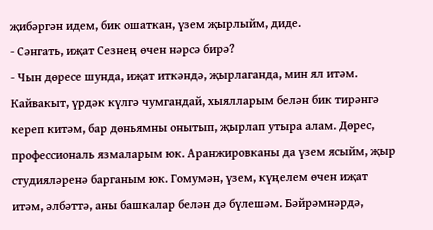җибәргән идем, бик ошаткан, үзем җырлыйм, диде.
- Сәнгать, иҗат Сезнең өчен нәрсә бирә?
- Чын дөресе шунда, иҗат иткәндә, җырлаганда, мин ял итәм. Кайвакыт, үрдәк күлгә чумгандай, хыялларым белән бик тирәнгә кереп китәм, бар дөньямны онытып, җырлап утыра алам. Дөрес, профессиональ язмаларым юк. Аранжировканы да үзем ясыйм, җыр студияләренә барганым юк. Гомумән, үзем, күңелем өчен иҗат итәм, әлбәттә, аны башкалар белән дә бүлешәм. Бәйрәмнәрдә,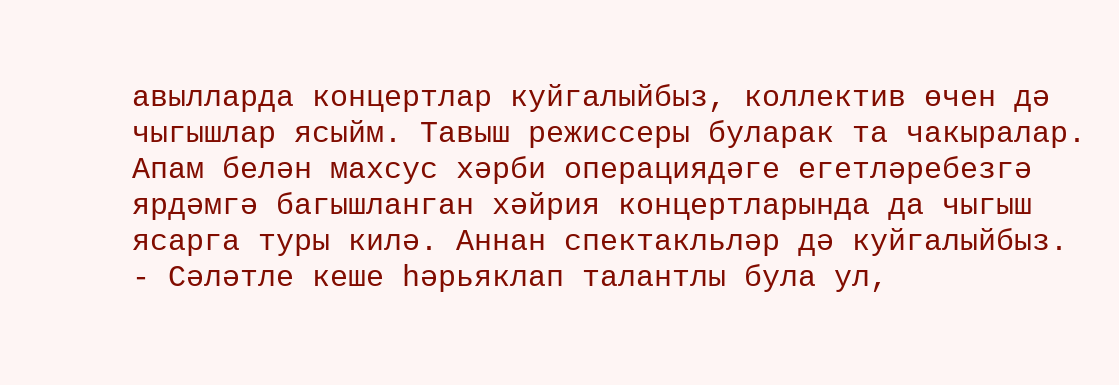авылларда концертлар куйгалыйбыз, коллектив өчен дә чыгышлар ясыйм. Тавыш режиссеры буларак та чакыралар. Апам белән махсус хәрби операциядәге егетләребезгә ярдәмгә багышланган хәйрия концертларында да чыгыш ясарга туры килә. Аннан спектакльләр дә куйгалыйбыз.
- Сәләтле кеше һәрьяклап талантлы була ул,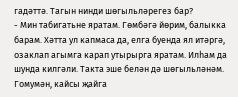гадәттә. Тагын нинди шөгыльләрегез бар?
- Мин табигатьне яратам. Гөмбәгә йөрим, балыкка барам. Хәтта ул капмаса да, елга буенда ял итәргә, озаклап агымга карап утырырга яратам. Илһам да шунда килгәли. Такта эше белән дә шөгыльләнәм. Гомумән, кайсы җайга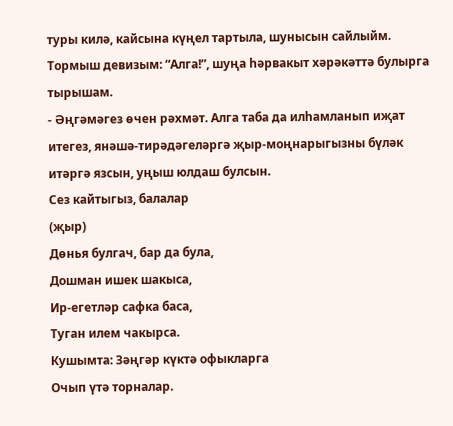туры килә, кайсына күңел тартыла, шунысын сайлыйм. Тормыш девизым: “Алга!”, шуңа һәрвакыт хәрәкәттә булырга тырышам.
- Әңгәмәгез өчен рәхмәт. Алга таба да илһамланып иҗат итегез, янәшә-тирәдәгеләргә җыр-моңнарыгызны бүләк итәргә язсын, уңыш юлдаш булсын.
Сез кайтыгыз, балалар
(җыр)
Дөнья булгач, бар да була,
Дошман ишек шакыса,
Ир-егетләр сафка баса,
Туган илем чакырса.
Кушымта: Зәңгәр күктә офыкларга
Очып үтә торналар.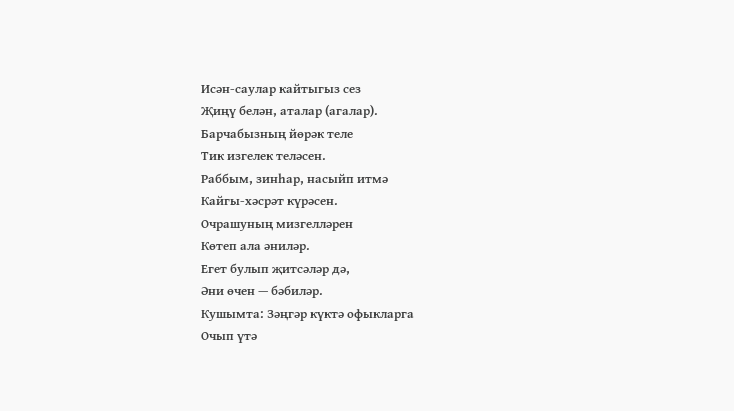Исән-саулар кайтыгыз сез
Җиңү белән, аталар (агалар).
Барчабызның йөрәк теле
Тик изгелек теләсен.
Раббым, зинһар, насыйп итмә
Кайгы-хәсрәт күрәсен.
Очрашуның мизгелләрен
Көтеп ала әниләр.
Егет булып җитсәләр дә,
Әни өчен — бәбиләр.
Кушымта: Зәңгәр күктә офыкларга
Очып үтә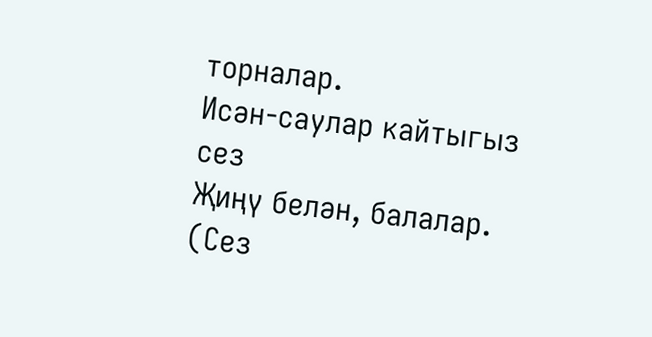торналар.
Исән-саулар кайтыгыз сез
Җиңү белән, балалар.
(Сез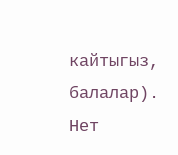кайтыгыз, балалар).
Нет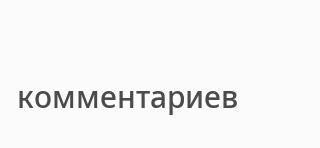комментариев